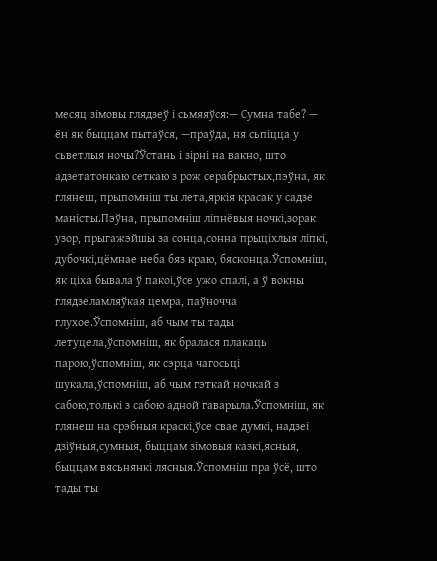месяц зімовы глядзеў і сьмяяўся:— Сумна табе? — ён як быццам пытаўся, —праўда, ня сьпіцца у сьветлыя ночы?Ўстань і зірні на вакно, што адзетатонкаю сеткаю з рож серабрыстых,пэўна, як глянеш, прыпомніш ты лета,яркія красак у садзе маністы.Пэўна, прыпомніш ліпнёвыя ночкі,зорак узор, прыгажэйшы за сонца,сонна прыціхлыя ліпкі, дубочкі,цёмнае неба бяз краю, бясконца.Ўспомніш, як ціха бывала ў пакоі,ўсе ужо спалі, а ў вокны глядзеламляўкая цемра, паўночча глухое.Ўспомніш, аб чым ты тады летуцела,ўспомніш, як бралася плакаць парою,ўспомніш, як сэрца чагосьці шукала,ўспомніш, аб чым гэткай ночкай з сабою,толькі з сабою адной гаварыла.Ўспомніш, як глянеш на срэбныя краскі,ўсе свае думкі, надзеі дзіўныя,сумныя, быццам зімовыя казкі,ясныя, быццам вясьнянкі лясныя.Ўспомніш пра ўсё, што тады ты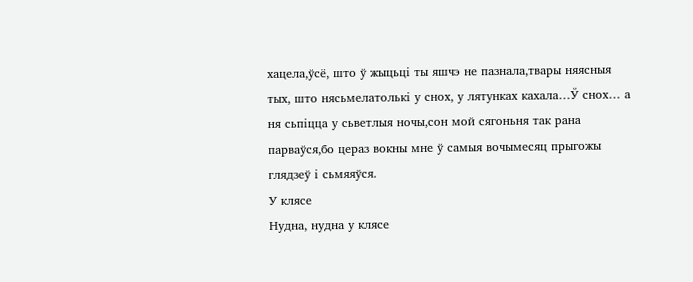хацела,ўсё, што ў жыцьці ты яшчэ не пазнала,твары няясныя тых, што нясьмелатолькі у снох, у лятунках кахала…Ў снох… а ня сьпіцца у сьветлыя ночы,сон мой сягоньня так рана парваўся,бо цераз вокны мне ў самыя вочымесяц прыгожы глядзеў і сьмяяўся.
У клясе
Нудна, нудна у клясе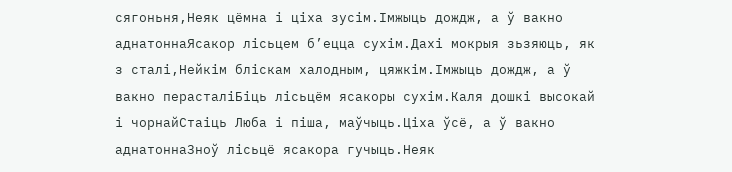сягоньня,Неяк цёмна і ціха зусім.Імжыць дождж, а ў вакно аднатоннаЯсакор лісьцем б’ецца сухім.Дахі мокрыя зьзяюць, як з сталі,Нейкім бліскам халодным, цяжкім.Імжыць дождж, а ў вакно перасталіБіць лісьцём ясакоры сухім.Каля дошкі высокай і чорнайСтаіць Люба і піша, маўчыць.Ціха ўсё, а ў вакно аднатоннаЗноў лісьцё ясакора гучыць.Неяк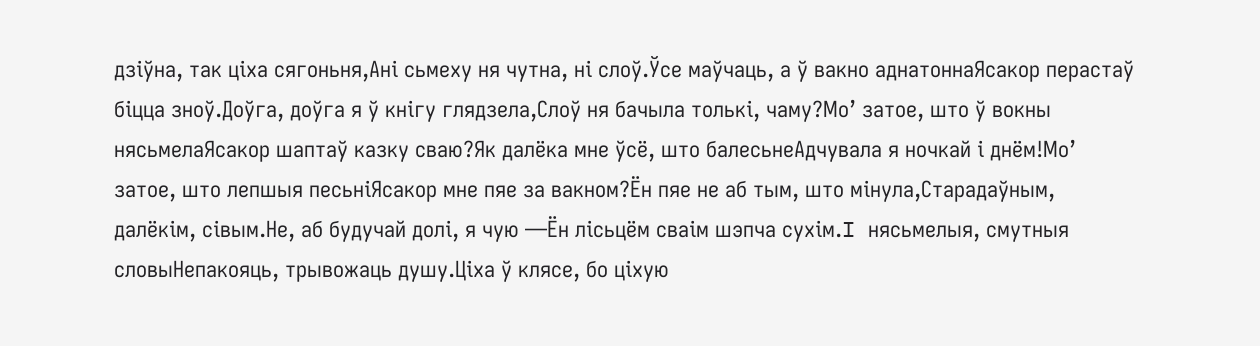дзіўна, так ціха сягоньня,Ані сьмеху ня чутна, ні слоў.Ўсе маўчаць, а ў вакно аднатоннаЯсакор перастаў біцца зноў.Доўга, доўга я ў кнігу глядзела,Слоў ня бачыла толькі, чаму?Мо’ затое, што ў вокны нясьмелаЯсакор шаптаў казку сваю?Як далёка мне ўсё, што балесьнеАдчувала я ночкай і днём!Мо’ затое, што лепшыя песьніЯсакор мне пяе за вакном?Ён пяе не аб тым, што мінула,Старадаўным, далёкім, сівым.Не, аб будучай долі, я чую —Ён лісьцём сваім шэпча сухім.I нясьмелыя, смутныя словыНепакояць, трывожаць душу.Ціха ў клясе, бо ціхую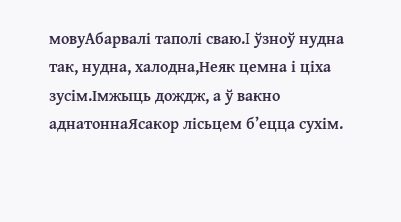мовуАбарвалі таполі сваю.I ўзноў нудна так, нудна, халодна,Неяк цемна і ціха зусім.Імжыць дождж, а ў вакно аднатоннаЯсакор лісьцем б’ецца сухім.